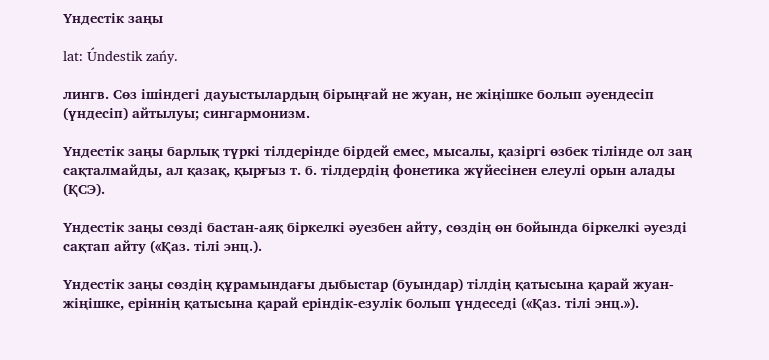Үндестік заңы

lat: Úndestik zańy.

лингв. Сөз ішіндегі дауыстылардың бірыңғай не жуан, не жіңішке болып әуендесіп (үндесіп) айтылуы; сингармонизм.

Үндестік заңы барлық түркі тілдерінде бірдей емес, мысалы, қазіргі өзбек тілінде ол заң сақталмайды, ал қазақ, қырғыз т. б. тілдердің фонетика жүйесінен елеулі орын алады (ҚСЭ).

Үндестік заңы сөзді бастан-аяқ біркелкі әуезбен айту, сөздің өн бойында біркелкі әуезді сақтап айту («Қаз. тілі энц.).

Үндестік заңы сөздің құрамындағы дыбыстар (буындар) тілдің қатысына қарай жуан-жіңішке, еріннің қатысына қарай еріндік-езулік болып үндеседі («Қаз. тілі энц.»).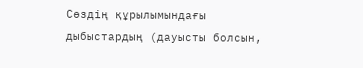Сөздің құрылымындағы дыбыстардың (дауысты болсын,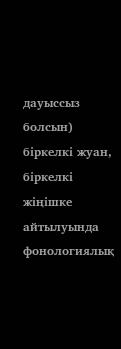дауыссыз болсын) біркелкі жуан, біркелкі жіңішке айтылуында фонологиялық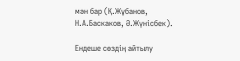мән бар (Қ.Жұбанов, Н.А.Баскаков, Ә.Жүнісбек).

Ендеше сөздің айтылу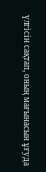үлгісін сақтап, оның мағынасын ұғуда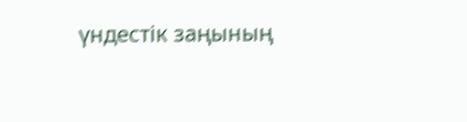үндестік заңының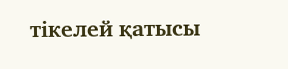тікелей қатысы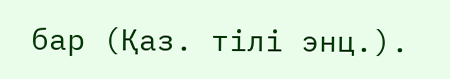бар (Қаз. тілі энц.).